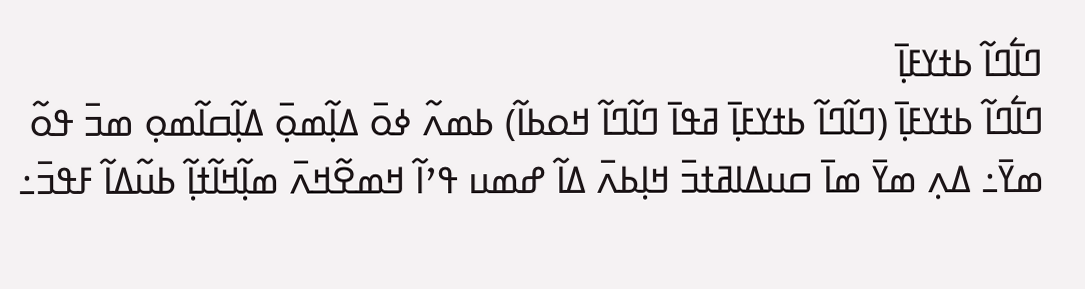ߣߊ߱ߣߊ߬ ߕߙߌߓߊ߲߫
ߣߊ߱ߣߊ߬ ߕߙߌߓߊ߲߫ (ߣߊ߬ߣߊ߬ ߕߙߌߓߊ߲߫ ߥߟߊ߫ ߣߊ߬ߣߊ߬ ߞߋߕߊ߬) ߕߘߍ߬ ߦߋ߫ ߡߊ߲߬ߘߋ߲߫ ߡߊ߲߬ߛߊ߬ߘߋ߲ ߘߏ߫ ߟߋ߬ ߘߌ߫߸ ߡߍ߲ ߘߌ߫ ߘߊ߫ ߛߎߡߊߥߙߏ߫ ߞߊ߲ߕߍ߫ ߡߊ߬ ߝߘߎ ߟߴߊ߬ ߞߘߐ߬ߞߍ߫ ߘߊ߲߬ߞߊ߬ߙߊ߲߬ ߕߎ߬ߡߊ߬ ߓߟߏ߫߸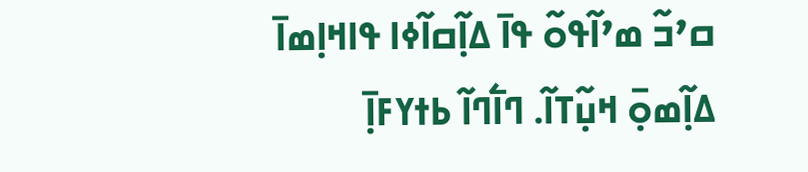ߛߴߏ߬ ߘߴߊ߬ߟߋ߬ ߟߊ߫ ߡߊ߲߬ߛߊ߬ߦߊ ߟߊߞߊ߲ߘߊ߫ ߡߊ߲߬ߘߋ߲߫ ߞߎ߲߬ߠߊ߬. ߣߊ߱ߣߊ߬ ߕߙߌߓߊ߲߫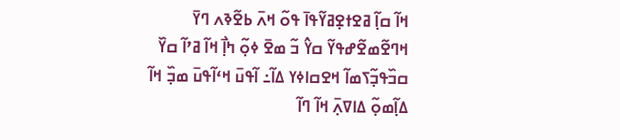ߞߊ߬ ߛߊ߲߬ ߥߐߙߐ߲ߥߌ߬ߟߊ߫ ߟߋ߬ ߞߍ߫ ߕߐ߬ߢߍ ߣߌ߫ ߞߣߐ߬ߘߐ߬ߝߟߌ߬ ߛߌ߮ ߏ߬ ߘߐ߫ ߦߋ߲߬ ߤߊ߲߯ ߞߊ߬ ߥߴߊ߬ ߛߌ߰ ߛߏ߰ߟߏ߲߬ߖߘߊ߬ ߞߐߛߊߦߌ ߡߊ߬߸ ߊ߬ߟߎ߫ ߞߵߊ߬ߟߎ߫ ߘߏ߲߰ ߞߊ߬ ߡߊ߲߬ߘߋ߲߬ ߡߊߜߍ߲߫ ߞߊ߬ ߣߊ߬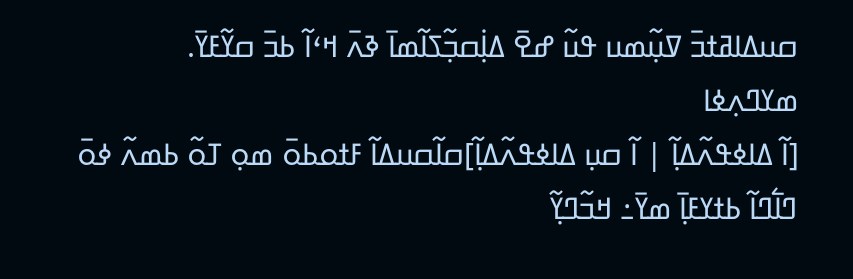ߛߎߡߊߥߙߏ߫ ߜߎ߲߬ߘߎ ߟߎ߬ ߝߐ߫ ߡߊ߲߭ߛߏ߲߬ߖߊ߬ߘߊ߫ ߢߍ߫ ߞߵߊ߬ ߕߏ߫ ߛߌ߬ߓߌ߫.
ߘߌߣߍ߲ߦߊ
[ߊ߬ ߡߊߦߟߍ߬ߡߊ߲߬ | ߊ߬ ߛߎ߲ ߡߊߦߟߍ߬ߡߊ߲߬]ߛߊ߬ߛߎߡߊ߬ ߓߙߋߕߋ߫ ߘߋ߲ ߠߋ߬ ߕߘߍ߬ ߦߋ߫ ߣߊ߱ߣߊ߬ ߕߙߌߓߊ߲߫ ߘߌ߫߸ ߞߏ߬ߣߌ߲߬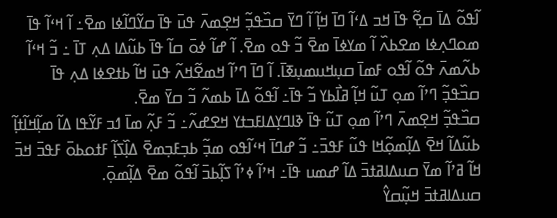ߊ߬ߟߋ߬ ߡߊ߫ ߛߐ߲߬ ߟߊ߫ ߞߏ ߡߵߊ߬ ߣߊ߫ ߞߊ߲߬ ߊ߬ ߣߌ߫ ߛߏ߰ߟߏ߲߬ ߞߐ߲ߘߍ߫ ߟߎ߫ ߟߊ߫ ߛߌ߬ߣߊ߬ߦߊ ߘߐ߫߸ ߊ߬ ߞߵߊ߬ ߟߊ߫ ߘߋߣߍ߲ߦߊ ߘߐߕߍ߰ ߊ߬ ߘߌߦߊ߫ ߘߐ߫ ߏ߬ ߟߋ ߘߐ߫. ߊ߬ ߝߊ߬ ߦߋ߫ ߛߊ߬ ߟߊ߫ ߕߎ߬ߡߊ ߡߍ߲ ߠߊ߫ ߸ ߏ߬ ߞߵߊ߬ ߕߍ߬ߘߍ߫ ߟߋ߬ ߊ߬ߟߋ ߓߘߊ߫ ߛߎ߲ߞߎߘߎ߲ߧߊ߫. ߊ߬ ߣߊ߫ ߣߴߊ߬ ߞߘߐ߬ߞߍ߬ ߟߎ߫ ߞߊ߬ ߕߙߐߦߊ ߡߍ߲ ߟߊ߫ ߛߏ߰ߟߏ߲߬ ߣߴߊ߬ ߘߋ߲ ߠߎ߬ ߞߊ߲߬ ߥߊ߯ߕߌ ߏ߬ ߟߊ߫߸ ߊ߬ߟߋ߬ ߡߊ߫ ߕߘߍ߬ ߏ߬ ߛߌ߫ ߘߐ߫.
ߛߏ߰ߟߏ߲߬ ߞߐ߲ߘߍ߫ ߣߴߊ߬ ߘߋ߲ ߠߎ߬ ߟߊ߫ ߢߊߣߌ߲ߡߊߓߏߙߌ ߞߐߝߍ߬߸ ߏ߬ ߓߍ߲߬ ߘߊ߫ ߗߏ ߓߌ߬ߟߊ ߡߊ߬ ߘߊ߲߬ߞߊ߬ߙߊ߲߬ ߕߎ߬ߡߊ߬ ߞߐ߫ ߡߊ߲߬ߘߋ߲߬ߞߊ ߟߎ߬ ߓߟߏ߫߸ ߏ߬ ߝߣߊ߫ ߞߵߊ߬ߟߋ ߘߏ߲߬ ߕߏ߲ߓߏ߲ߘߐ߫ ߡߊ߲߰ߖߊ߲߬ ߓߙߋߕߋ߫ ߓߟߏ߫ ߞߏ߫ ߞߊ߬ ߥߴߊ߬ ߘߌ߫ ߛߎߡߊߥߙߏ߫ ߡߊ߬ ߝߘߎ ߟߊ߫߸ ߞߴߊ߬ ߦߴߊ߬ ߖߊ߲߬ߕߏ߫ ߊ߬ߟߋ߬ ߘߐ߫ ߡߊ߲߬ߘߋ߲߫.
ߛߎߡߊߥߙߏ߫ ߞߎ߲߬ߛߌ߮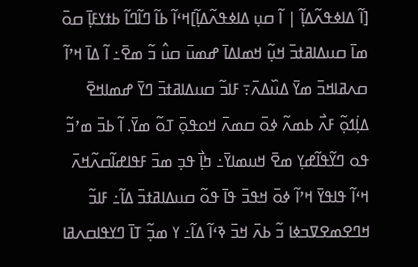[ߊ߬ ߡߊߦߟߍ߬ߡߊ߲߬ | ߊ߬ ߛߎ߲ ߡߊߦߟߍ߬ߡߊ߲߬]ߞߵߊ߬ ߕߊ߬ ߣߊ߬ߣߊ߬ ߕߙߌߓߊ߲߫ ߛߋ߫ ߘߊ߫ ߛߎߡߊߥߙߏ߫ ߞߎ߲߬ ߞߘߊߡߊ߫ ߝߘߎ߫ ߛߎ߮ ߏ߬ ߘߐ߫߸ ߊ߬ ߡߊ߫ ߞߴߊ߬ ߛߍߥߊߞߏ߫ ߘߌ߫ ߡߎ߰ߡߍ߫߹ ߓߊߏ߬ ߛߎߡߊߥߙߏ߫ ߣߌ߫ ߝߘߊߞߐ߫ ߡߊ߲߭ߗߋ߲߬ ߓߍ߯ ߕߘߍ߬ ߦߋ߫ ߛߘߍ߫ ߞߋߟߋ߲߫ ߠߋ߬ ߘߌ߫. ߊ߬ ߕߏ߫ ߘߴߏ߬ ߟߋ ߣߌ߬ߟߊ߬ߝߌ߲ ߘߐ߫ ߞߎߘߊߌ߫߸ ߤߊ߲߯ ߟߏ߲ ߘߏ߫ ߓߟߊߝߊ߬ߛߍ߬ߞߍ߫ ߞߵߊ߬ ߟߊߟߌ߫ ߞߴߊ߬ ߦߋ߫ ߞߟߏ߫ ߟߊ߫ ߟߋ߬ ߛߎߡߊߥߙߏ߫ ߡߊ߬߸ ߓߊߏ߬ ߞߣߐߘߐߜߏߦߊ ߏ߬ ߕߍ߫ ߞߏ߫ ߢߵߊ߬ ߡߊ߬߸ ߌ ߘߏ߲߬ ߠߊ߫ ߣߌߟߊߛߍߥߊ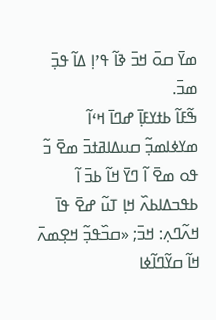ߘߌ߫ ߛߋ߫ ߞߏ߫ ߢߊ߬ ߟߴߊ߲ ߡߊ߬ ߟߏ߲߫ ߘߏ߫.
ߒ߬ߓߊ߬ ߕߙߌߓߊ߲߫ ߝߣߊ߫ ߞߵߊ߬ ߘߌߦߊߘߏ߲߬ ߛߎߡߊߥߙߏ߫ ߘߐ߫ ߏ߬ ߟߋ ߘߐ߫ ߊ߬ ߣߌ߫ ߞߊ߬ ߕߏ߫ ߊ߬ ߕߟߏߡߊߕߍ߰ ߞߊ߲ ߠߎ߬ ߝߐ߫ ߟߊ߫ ߞߍ߬ߣߍ߲: ߞߏ߫; «ߛߏ߰ߟߏ߲߬ ߞߐ߲ߘߍ߫ ߞߊ߬ ߛߌ߬ߣߊ߬ߦߊ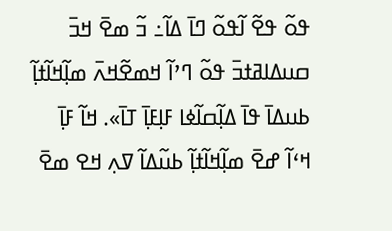ߟߋ߬ ߟߐ߬ ߊ߬ߟߋ߬ ߣߊ߫ ߡߊ߬߸ ߏ߬ ߘߐ߫ ߞߏ߫ ߛߎߡߊߥߙߏ߫ ߟߋ߬ ߣߴߊ߬ ߞߘߐ߬ߞߍ߫ ߘߊ߲߬ߞߊ߬ߙߊ߲߬ ߕߎߡߊ߫ ߟߊ߫ ߡߊ߲߬ߛߊ߬ߦߊ ߓߊ߲ߓߊ߲߫ ߠߊ߫». ߞߊ߬ ߓߊ߲߫ ߞߵߊ߬ ߝߐ߫ ߘߊ߲߬ߞߊ߬ߙߊ߲߬ ߕߎ߬ߡߊ߬ ߜߍ߲ ߞߐ ߘߐ߫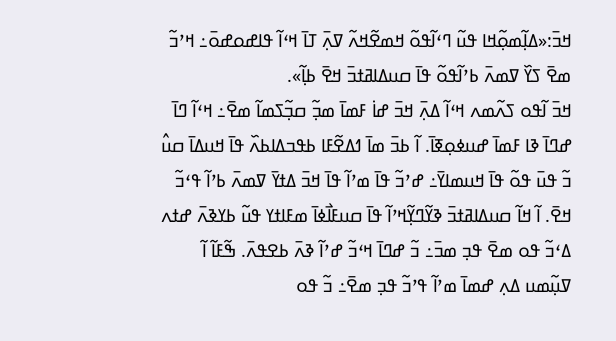ߞߏ߫:«ߡߊ߲߬ߘߋ߲߬ߞߊ ߟߎ߬ ߣߵߊ߬ߟߋ߬ ߞߘߐ߬ߞߍ߬ ߜߍ߲߫ ߠߊ߫ ߞߵߊ߬ ߟߊߝߋߝߋ߫߸ ߞߴߏ߬ ߘߐ߫ ߖߌ߰ ߜߘߍ߫ ߕߴߊ߬ߟߋ߬ ߟߊ߫ ߛߎߡߊߥߙߏ߫ ߞߐ߫ ߕߊ߲߬».
ߞߏ߫ ߊ߬ߟߋ ߖߍ߬ߘߍ ߞߵߊ߬ ߡߍ߲߫ ߞߏ߫ ߝߊ߭ ߓߘߊ߫ ߘߏ߲߬ ߛߏ߲߬ߖߘߊ߬ ߘߐ߫߸ ߞߵߊ߬ ߣߊ߫ ߝߣߊ߫ ߢߊ ߓߘߊ߫ ߝߎߦߋ߲ߧߊ߫. ߊ߬ ߕߏ߫ ߘߊ߫ ߗߡߐ߬ߓߊ ߕߟߏߡߊߕߍ߰ ߟߊ߫ ߞߎߡߊ߫ ߛߎ߮ ߏ߬ ߟߎ߫ ߟߋ߬ ߟߊ߫ ߞߎߘߊߌ߫߸ ߝߴߏ߬ ߟߊ߫ ߘߴߊ߬ ߟߊ߫ ߞߏ߫ ߡߙߌ߫ ߜߘߍ߫ ߕߴߊ߬ ߟߵߏ߬ ߞߐ߫. ߊ߬ ߞߊ߬ ߛߎߡߊߥߙߏ߫ ߢߌ߬ߣߌ߲߬ߞߴߊ߬ ߟߊ߫ ߛߎߓߊ߯ߦߊ߫ ߘߓߊߙߌ ߟߎ߬ ߕߌߢߍ߫ ߝߙߍ ߡߵߏ߬ ߟߋ ߘߐ߫ ߟߏ߲ ߘߏ߫߸ ߏ߬ ߝߣߊ߫ ߞߵߏ߬ ߝߴߊ߬ ߢߍ߫ ߕߐߟߍ߫. ߒ߬ߓߊ߬ ߊ߬ ߜߎ߲߬ߘߎ ߡߍ߲ ߝߘߊ߫ ߘߴߊ߬ ߟߴߏ߬ ߟߏ߲ ߘߐ߫߸ ߏ߬ ߟߋ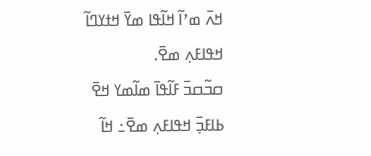ߞߍ߫ ߘߴߊ߬ ߞߊ߬ߟߊ ߘߌ߫ ߞߙߌߣߊ߬ ߞߟߊߓߍ߲ ߘߐ߫.
ߛߏ߬ߛߏ߫ ߓߊ߬ߟߊ߫ ߘߊ߬ߘߌ ߞߐ߫ ߕߊߓߏ߲߫ ߞߟߊߓߍ߲ ߘߐ߫߸ ߞߊ߬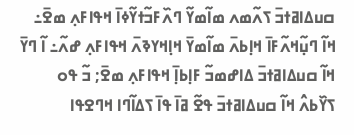ߛߎߡߊߥߙߏ߫ ߖߍ߬ߘߍ ߘߊ߬ߘߌ߬ ߣߍ߰ߓߏ߬ߙߌ߬ߦߊ߫ ߞߟߊߓߍ߲ ߘߐ߫߸ ߞߊ߬ ߣߎ߲߬ߞߍ߬ߓߊ߫ ߞߊ߲ߕߍ߫ ߘߊ߬ߘߌ߫ ߞߊ߲ߞߌߢߍ߫ ߞߟߊߓߍ߲ ߝߍ߬߸ ߊ߬ ߣߌ߫ ߞߊ߬ ߛߎߡߊߥߙߏ߫ ߡߊߝߘߏ߬ ߓߊ߲ߕߊ߲߫ ߞߟߊߓߍ߲ ߘߐ߫; ߏ߬ ߟߋ ߖߌ߰ߕߍ߮ ߞߊ߬ ߛߎߡߊߥߙߏ߫ ߟߐ߬ ߥߊ߫ ߟߊ߫ ߖߡߊ߬ߣߊ ߞߣߐߟߊ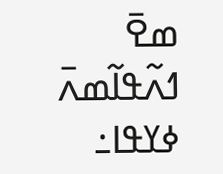ߘߐ߫ ߗߍ߬ߟߊ߬ߘߍ߫ ߦߌߟߊ߸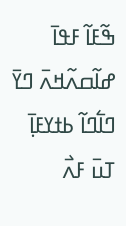ߒ߬ߓߊ߬ ߓߟߊ߫ ߝߊ߬ߛߍ߬ߞߍ߫ ߣߌ߫ ߣߊ߱ߣߊ߬ ߕߙߌߓߊ߲߫ ߠߎ߫ ߓߍ߯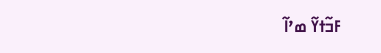ߓߏ߬ߙߌ߬ ߘߴߊ߬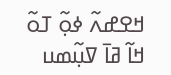ߞߐߝߍ߬ ߦߋ߲߬ ߠߋ߬ ߞߊ߬ ߥߊ߫ ߜߎ߲߬ߘߎ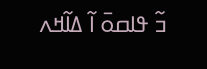ߏ߬ ߟߊߛߋ߫ ߊ߬ ߡߊ߬ߞߍ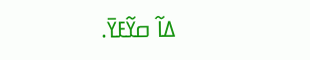ߡߊ߬ ߛߌ߬ߓߌ߫.